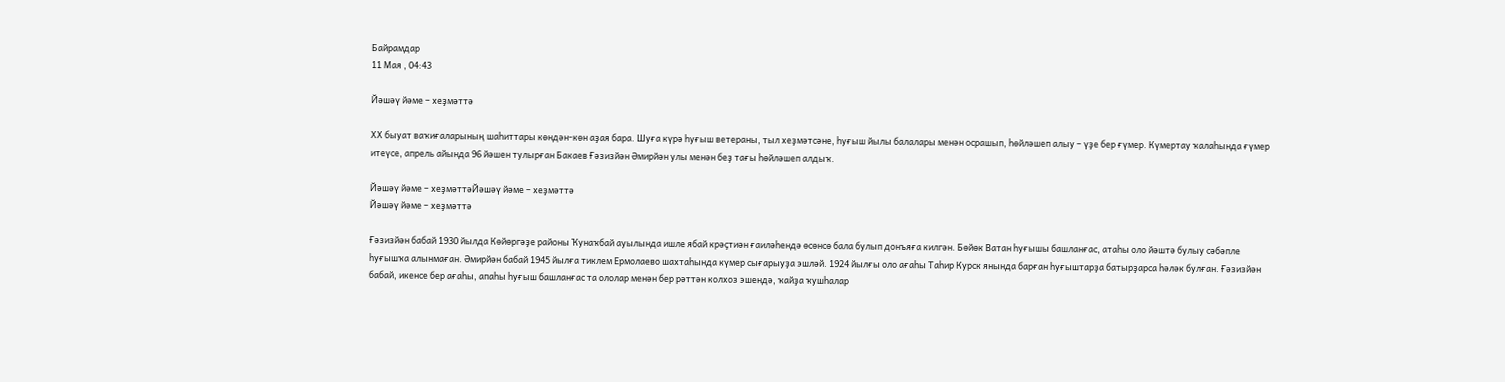Байрамдар
11 Мая , 04:43

Йәшәү йәме – хеҙмәттә

ХХ быуат ваҡиғаларының шаһиттары көндән-көн аҙая бара. Шуға күрә һуғыш ветераны, тыл хеҙмәтсәне, һуғыш йылы балалары менән осрашып, һөйләшеп алыу – үҙе бер ғүмер. Күмертау ҡалаһында ғүмер итеүсе, апрель айында 96 йәшен тулырған Бакаев Ғәзизйән Әмирйән улы менән беҙ тағы һөйләшеп алдыҡ.

Йәшәү йәме – хеҙмәттәЙәшәү йәме – хеҙмәттә
Йәшәү йәме – хеҙмәттә

Ғәзизйән бабай 1930 йылда Көйөргәҙе районы Ҡунаҡбай ауылында ишле ябай крәҫтиән ғаиләһендә өсөнсө бала булып донъяға килгән. Бөйөк Ватан һуғышы башланғас, атаһы оло йәштә булыу сәбәпле һуғышҡа алынмаған. Әмирйән бабай 1945 йылға тиклем Ермолаево шахтаһында күмер сығарыуҙа эшләй. 1924 йылғы оло ағаһы Таһир Курск янында барған һуғыштарҙа батырҙарса һәләк булған. Ғәзизйән бабай, икенсе бер ағаһы, апаһы һуғыш башланғас та ололар менән бер рәттән колхоз эшендә, ҡайҙа ҡушһалар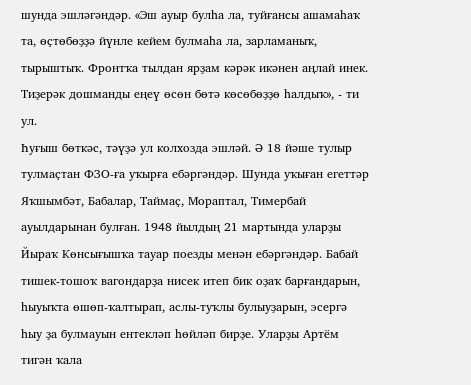шунда эшләгәндәр. «Эш ауыр булһа ла, туйғансы ашамаһаҡ та, өҫтөбөҙҙә йүнле кейем булмаһа ла, зарламаныҡ, тырыштыҡ. Фронтҡа тылдан ярҙам кәрәк икәнен аңлай инек. Тиҙерәк дошманды еңеү өсөн бөтә көсөбөҙҙө һалдыҡ», - ти ул.
Һуғыш бөткәс, тәүҙә ул колхозда эшләй. Ә 18 йәше тулыр тулмаҫтан ФЗО-ға уҡырға ебәргәндәр. Шунда уҡыған егеттәр Яҡшымбәт, Бабалар, Таймаҫ, Мораптал, Тимербай ауылдарынан булған. 1948 йылдың 21 мартында уларҙы Йыраҡ Көнсығышҡа тауар поезды менән ебәргәндәр. Бабай тишек-тошоҡ вагондарҙа нисек итеп бик оҙаҡ барғандарын, һыуыҡта өшөп-ҡалтырап, аслы-туҡлы булыуҙарын, эсергә һыу ҙа булмауын ентекләп һөйләп бирҙе. Уларҙы Артём тигән ҡала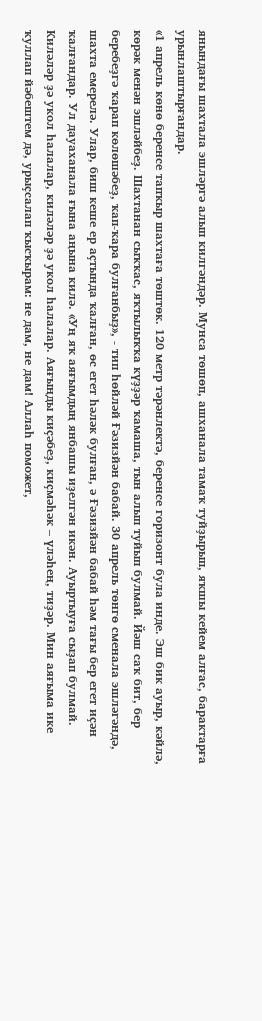янындағы шахтала эшләргә алып килгәндәр. Мунса төшөп, ашханала тамаҡ туйҙырып, яҡшы кейем алғас, барактарға урынлаштырғандар.
«1 апрель көнө беренсе тапҡыр шахтаға төштөк. 120 метр тәрәнлектә, беренсе горизонт була инде. Эш бик ауыр, кәйлә, көрәк менән эшләйбеҙ. Шахтанан сыҡҡас, яҡтылыҡҡа күҙҙәр ҡамаша, тын алып туйып булмай. Йәш саҡ бит, бер беребеҙгә ҡарап көлөшәбеҙ, ҡап-ҡара булғанбыҙ», - тип һөйләй Ғәзизйән бабай. 30 апрель төнгө сменала эшләгәндә, шахта емерелә. Улар, биш кеше ер аҫтында ҡалған, өс егет һәләк булған, ә Ғәзизйән бабай һәм тағы бер егет иҫән ҡалғандар. Ул дауаханала ғына аңына килә. «Уң яҡ аяғымдың янбашы иҙелгән икән. Ауыртыуға сыҙап булмай. Киләләр ҙә укол һалалар, киләләр ҙә укол һалалар. Аяғыңды киҫәбеҙ, киҫмәһәк – үләһең, тиҙәр. Мин аяғыма ике ҡуллап йәбештем дә, урыҫсалап ҡысҡырам: не дам, не дам! Аллаһ поможет,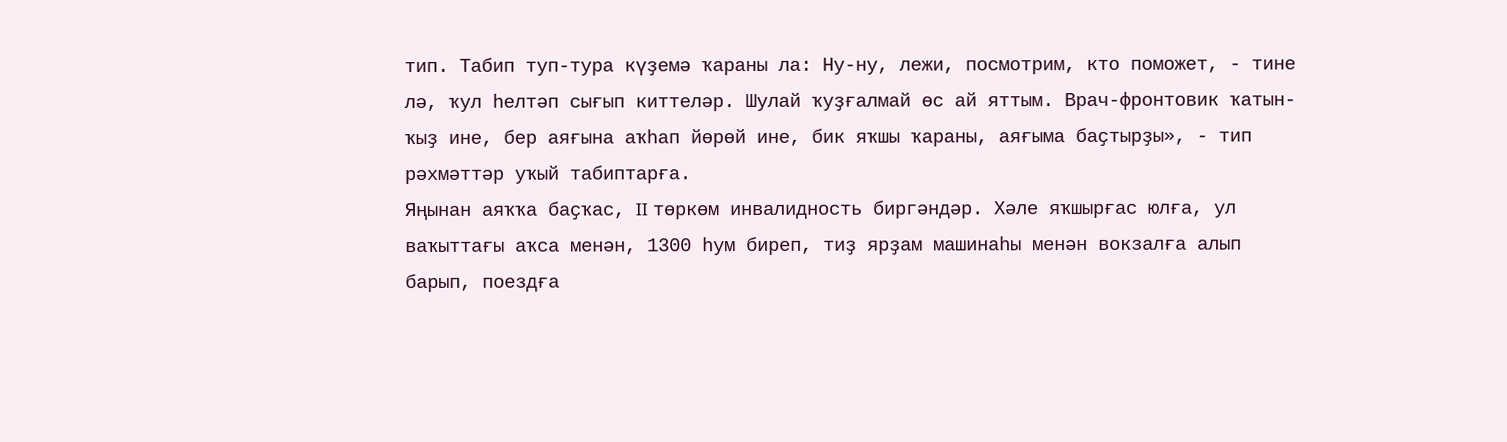тип. Табип туп-тура күҙемә ҡараны ла: Ну-ну, лежи, посмотрим, кто поможет, - тине лә, ҡул һелтәп сығып киттеләр. Шулай ҡуҙғалмай өс ай яттым. Врач-фронтовик ҡатын-ҡыҙ ине, бер аяғына аҡһап йөрөй ине, бик яҡшы ҡараны, аяғыма баҫтырҙы», - тип рәхмәттәр уҡый табиптарға.
Яңынан аяҡҡа баҫҡас, II төркөм инвалидность биргәндәр. Хәле яҡшырғас юлға, ул ваҡыттағы аҡса менән, 1300 һум биреп, тиҙ ярҙам машинаһы менән вокзалға алып барып, поездға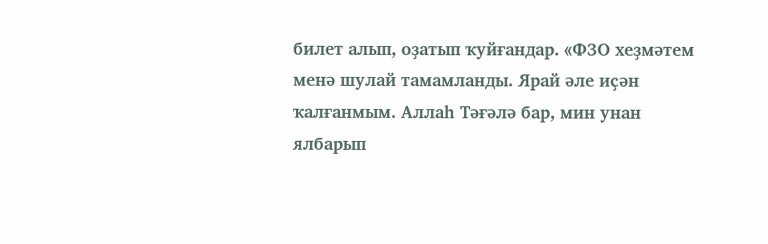билет алып, оҙатып ҡуйғандар. «ФЗО хеҙмәтем менә шулай тамамланды. Ярай әле иҫән ҡалғанмым. Аллаһ Тәғәлә бар, мин унан ялбарып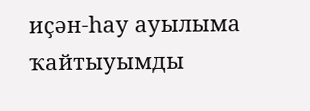иҫән-һау ауылыма ҡайтыуымды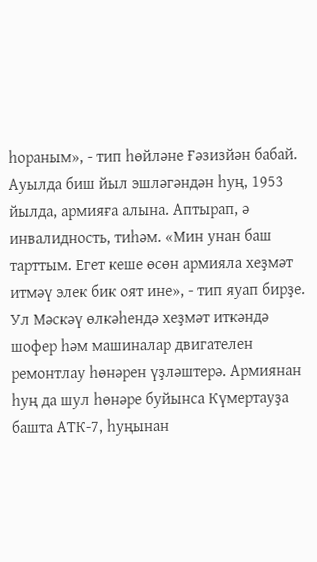һораным», - тип һөйләне Ғәзизйән бабай.
Ауылда биш йыл эшләгәндән һуң, 1953 йылда, армияға алына. Аптырап, ә инвалидность, тиһәм. «Мин унан баш тарттым. Егет кеше өсөн армияла хеҙмәт итмәү элек бик оят ине», - тип яуап бирҙе. Ул Мәскәү өлкәһендә хеҙмәт иткәндә шофер һәм машиналар двигателен ремонтлау һөнәрен үҙләштерә. Армиянан һуң да шул һөнәре буйынса Күмертауҙа башта АТК-7, һуңынан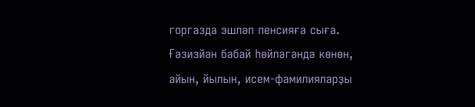горгазда эшләп пенсияға сыға.
Ғәзизйән бабай һөйләгәндә көнөн, айын, йылын, исем-фамилияларҙы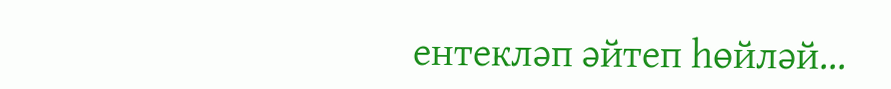ентекләп әйтеп һөйләй...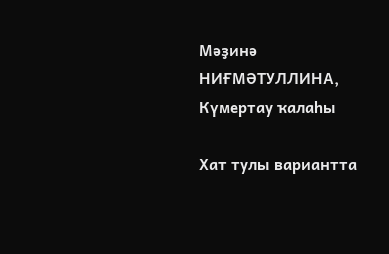Мәҙинә НИҒМӘТУЛЛИНА, Күмертау ҡалаһы

Хат тулы вариантта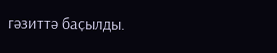гәзиттә баҫылды.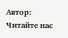Автор:
Читайте нас